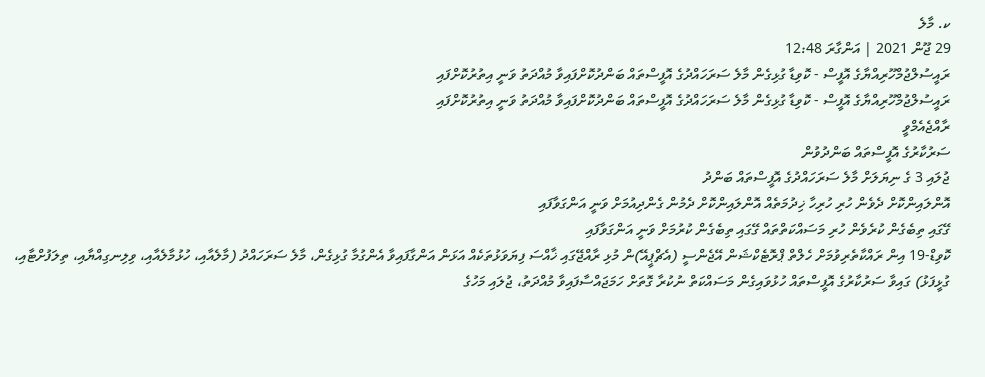ކ. މާލެ
29 ޖޫން 2021 | އަންގާރަ 12:48
ރައީސުލްޖުމްހޫރިއްޔާގެ އޮފީސް - ކޮވިޑާ ގުޅިގެން މާލެ ސަރަހައްދުގެ އޮފީސްތައް ބަންދުކޮށްފައިވާ މުއްދަތު ވަނީ އިތުރުކޮށްފައި
ރައީސުލްޖުމްހޫރިއްޔާގެ އޮފީސް - ކޮވިޑާ ގުޅިގެން މާލެ ސަރަހައްދުގެ އޮފީސްތައް ބަންދުކޮށްފައިވާ މުއްދަތު ވަނީ އިތުރުކޮށްފައި
ރާއްޖެއެމްވީ
ސަރުކާރުގެ އޮފީސްތައް ބަންދުވުން
ޖުލައި 3 ގެ ނިޔަލަށް މާލެ ސަރަހައްދުގެ އޮފީސްތައް ބަންދު
އޮންލައިންކޮށް ދެވެން ހުރި ހުރިހާ ޚިދުމަތެއް އޮންލައިންކޮށް ދެމުން ގެންދިއުމަށް ވަނީ އަންގަވާފައި
ގޭގައި ތިބެގެން ކުރެވެން ހުރި މަސައްކަތްތައް ގޭގައި ތިބެގެން ކުރުމަށް ވަނީ އަންގަވާފައި
ކޮވިޑް-19 އިން ރައްކާތެރިވުމަށް ހެލްތް ޕްރޮޓެކްޝަން އޭޖެންސީ (އެޗްޕީއޭ)ން މުޅި ރާއްޖޭގައި ޚާއްސަ ފިޔަވަޅުތަކެއް އަޅަން އަންގާފައިވާ އެންގުމާ ގުޅިގެން، މާލެ ސަރަހައްދު (މާލެއާއި، ހުޅުމާލެއާއި، ވިލިނގިއްޔާއި، ތިލަފުށްޓާއި، ގުޅީފަޅު) ގައިވާ ސަރުކާރުގެ އޮފީސްތައް ހުޅުވައިގެން މަސައްކަތް ނުކުރާ ގޮތަށް ހަމަޖައްސާފައިވާ މުއްދަތު، ޖުލައި މަހުގެ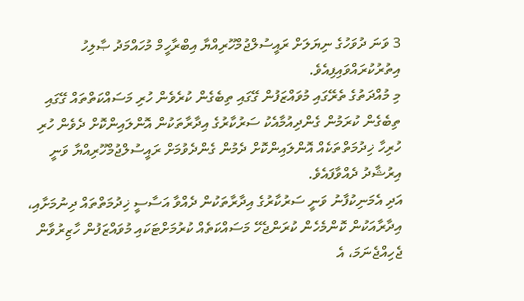3 ވަނަ ދުވަހުގެ ނިޔަލަށް ރައީސުލްޖުމްހޫރިއްޔާ އިބްރާހީމް މުހައްމަދު ޞާލިހު އިތުރުކުރައްވައިފިއެވެ.
މި މުއްދަތުގެ ތެރޭގައި މުވައްޒަފުން ގޭގައި ތިބެގެން ކުރެވެން ހުރި މަސައްކަތްތައް ގޭގައި ތިބެގެން ކުރަމުން ގެންދިއުމާއެކު ސަރުކާރުގެ އިދާރާތަކުން އޮންލައިންކޮށް ދެވެން ހުރި ހުރިހާ ޚިދުމަތްތަކެއް އޮންލައިންކޮށް ދެމުން ގެންދެވުމަށް ރައީސުލްޖުމްހޫރިއްޔާ ވަނީ އިރުޝާދު ދެއްވާފައެވެ.
އަދި އެމަނިކުފާނު ވަނީ ސަރުކާރުގެ އިދާރާތަކުން ދެއްވާ އަސާސީ ޚިދުމަތްތައް ދިނުމަށާއި، އިދާރާއަކުން ކޮންމެހެން ކުރަންޖެހޭ މަސައްކަތެއް ކުރުމަށްޓަކައި މުވައްޒަފުން ހާޒިރުވާން ޖެހިއްޖެނަމަ، އެ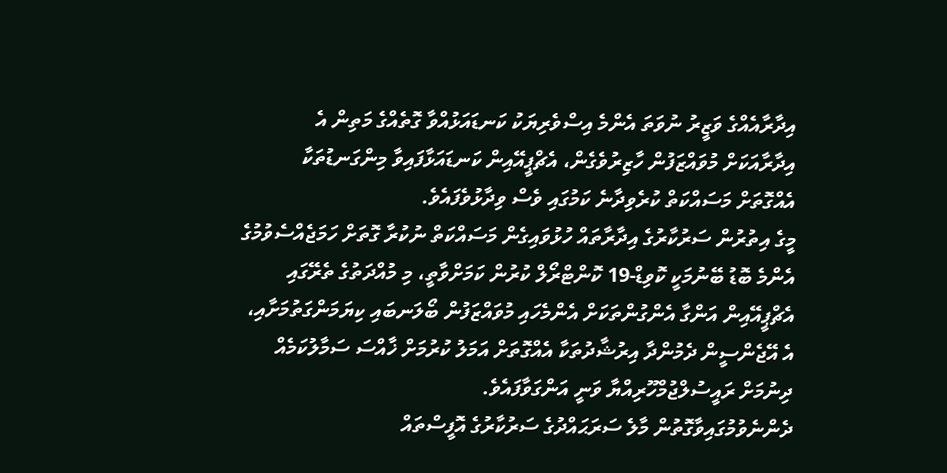އިދާރާއެއްގެ ވަޒީރު ނުވަތަ އެންމެ އިސްވެރިޔަކު ކަނޑައަޅުއްވާ ގޮތެއްގެ މަތިން އެ އިދާރާއަކަށް މުވައްޒަފުން ހާޒިރުވެގެން، އެޗްޕީއޭއިން ކަނޑައަޅާފައިވާ މިންގަނޑުތަކާ އެއްގޮތަށް މަސައްކަތް ކުރެވިދާނެ ކަމުގައި ވެސް ވިދާޅުވެފައެވެ.
މީގެ އިތުރުން ސަރުކާރުގެ އިދާރާތައް ހުޅުވައިގެން މަސައްކަތް ނުކުރާ ގޮތަށް ހަމަޖެއްސެވުމުގެ އެންމެ ބޮޑު ބޭނުމަކީ ކޮވިޑް-19 ކޮންޓްރޯލް ކުރުން ކަމަށްވާތީ، މި މުއްދަތުގެ ތެރޭގައި އެޗްޕީއޭއިން އަންގާ އެންގުންތަކަށް އެންމެހައި މުވައްޒަފުން ބޯލަނބައި ކިޔަމަންގަތުމަށާއި، އެ އޭޖެންސީން ދެމުންދާ އިރުޝާދުތަކާ އެއްގޮތަށް އަމަލު ކުރުމަށް ޚާއްސަ ސަމާލުކަމެއް ދިނުމަށް ރައީސުލްޖުމްހޫރިއްޔާ ވަނީ އަންގަވާފައެވެ.
ދެންނެވުމުގައިވާގޮތުން މާލެ ސަރަޙައްދުގެ ސަރުކާރުގެ އޮފީސްތައް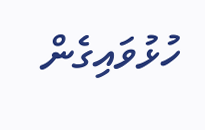ހުޅުވައިގެން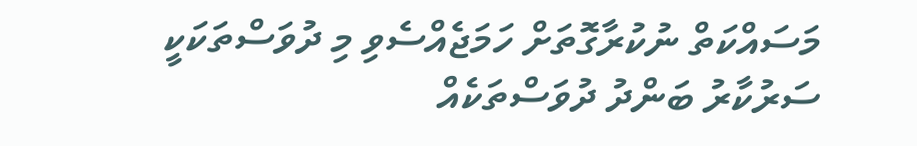މަސައްކަތް ނުކުރާގޮތަށް ހަމަޖެއްސެވި މި ދުވަސްތަކަކީ ސަރުކާރު ބަންދު ދުވަސްތަކެއް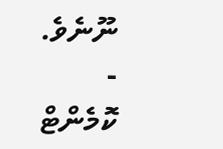ނޫނެވެ.
- ކޮމެންޓް